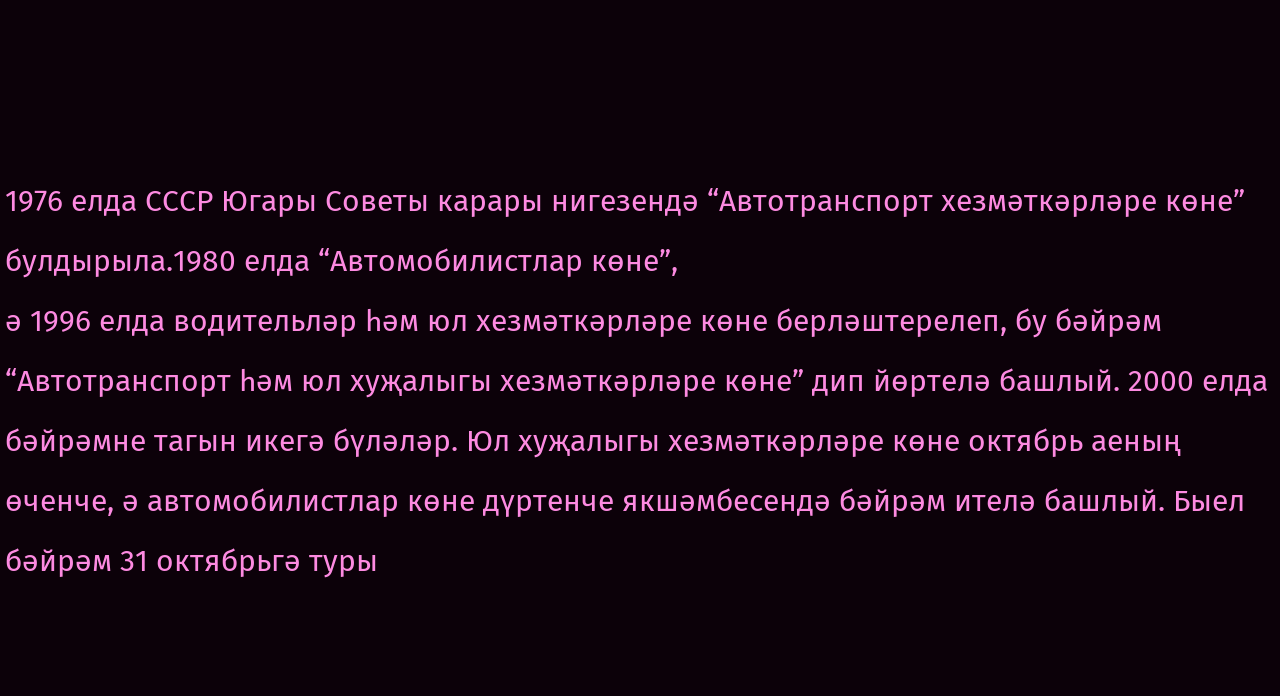1976 елда СССР Югары Советы карары нигезендә “Автотранспорт хезмәткәрләре көне” булдырыла.1980 елда “Автомобилистлар көне”,
ә 1996 елда водительләр һәм юл хезмәткәрләре көне берләштерелеп, бу бәйрәм “Автотранспорт һәм юл хуҗалыгы хезмәткәрләре көне” дип йөртелә башлый. 2000 елда бәйрәмне тагын икегә бүләләр. Юл хуҗалыгы хезмәткәрләре көне октябрь аеның өченче, ә автомобилистлар көне дүртенче якшәмбесендә бәйрәм ителә башлый. Быел бәйрәм 31 октябрьгә туры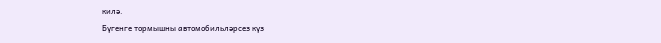килә.
Бүгенге тормышны автомобильләрсез күз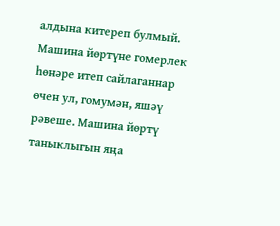алдына китереп булмый. Машина йөртүне гомерлек һөнәре итеп сайлаганнар өчен ул, гомумән, яшәү рәвеше. Машина йөртү таныклыгын яңа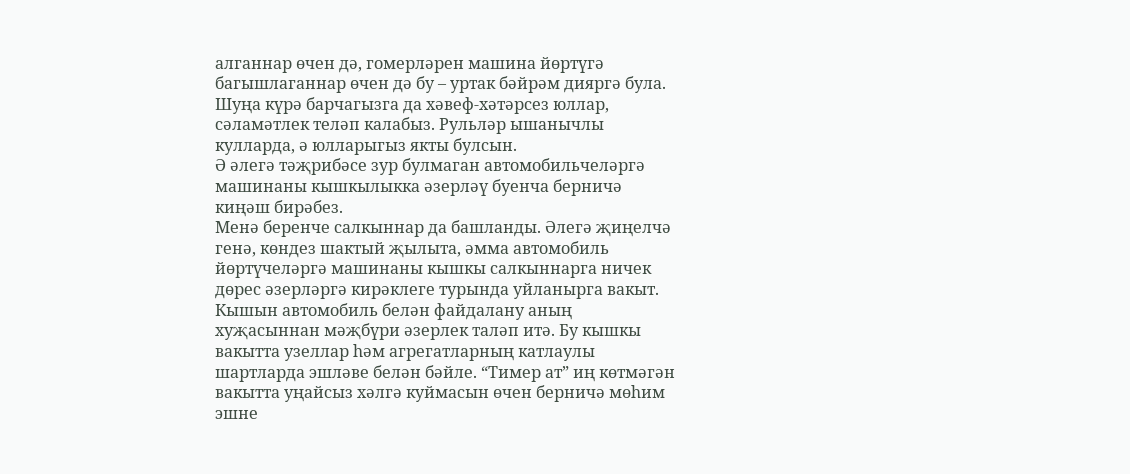алганнар өчен дә, гомерләрен машина йөртүгә багышлаганнар өчен дә бу – уртак бәйрәм дияргә була. Шуңа күрә барчагызга да хәвеф-хәтәрсез юллар, сәламәтлек теләп калабыз. Рульләр ышанычлы кулларда, ә юлларыгыз якты булсын.
Ә әлегә тәҗрибәсе зур булмаган автомобильчеләргә машинаны кышкылыкка әзерләү буенча берничә киңәш бирәбез.
Менә беренче салкыннар да башланды. Әлегә җиңелчә генә, көндез шактый җылыта, әмма автомобиль йөртүчеләргә машинаны кышкы салкыннарга ничек дөрес әзерләргә кирәклеге турында уйланырга вакыт.
Кышын автомобиль белән файдалану аның хуҗасыннан мәҗбүри әзерлек таләп итә. Бу кышкы вакытта узеллар һәм агрегатларның катлаулы шартларда эшләве белән бәйле. “Тимер ат” иң көтмәгән вакытта уңайсыз хәлгә куймасын өчен берничә мөһим эшне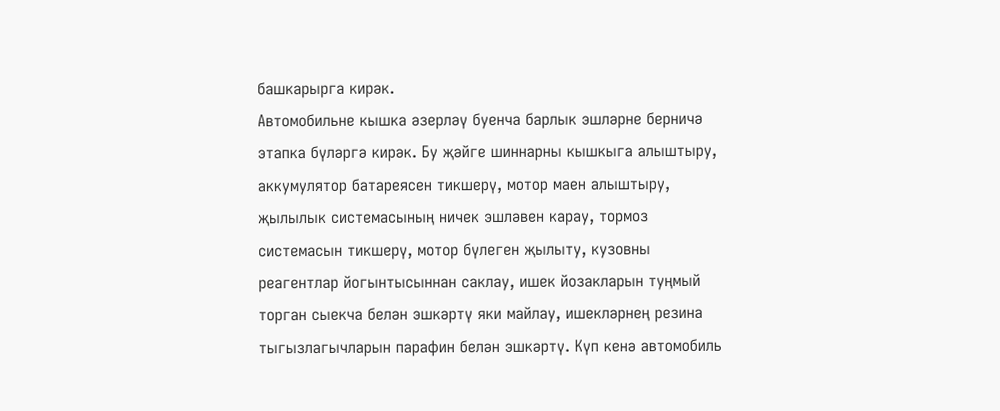башкарырга кирәк.
Автомобильне кышка әзерләү буенча барлык эшләрне берничә этапка бүләргә кирәк. Бу җәйге шиннарны кышкыга алыштыру, аккумулятор батареясен тикшерү, мотор маен алыштыру, җылылык системасының ничек эшләвен карау, тормоз системасын тикшерү, мотор бүлеген җылыту, кузовны реагентлар йогынтысыннан саклау, ишек йозакларын туңмый торган сыекча белән эшкәртү яки майлау, ишекләрнең резина тыгызлагычларын парафин белән эшкәртү. Күп кенә автомобиль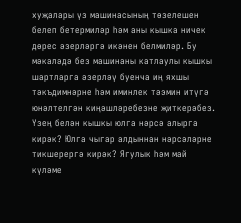хуҗалары үз машинасының төзелешен белеп бетермиләр һәм аны кышка ничек дөрес әзерләргә икәнен белмиләр. Бу мәкаләдә без машинаны катлаулы кышкы шартларга әзерләү буенча иң яхшы тәкъдимнәрне һәм иминлек тәэмин итүгә юнәлтелгән киңәшләребезне җиткерәбез. Үзең белән кышкы юлга нәрсә алырга кирәк? Юлга чыгар алдыннан нәрсәләрне тикшерергә кирәк? Ягулык һәм май күләме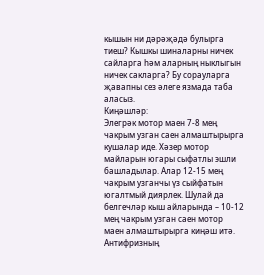кышын ни дәрәҗәдә булырга тиеш? Кышкы шиналарны ничек сайларга һәм аларның ныклыгын ничек сакларга? Бу сорауларга җавапны сез әлеге язмада таба аласыз.
Киңәшләр:
Элегрәк мотор маен 7-8 мең чакрым узган саен алмаштырырга кушалар иде. Хәзер мотор майларын югары сыфатлы эшли башладылар. Алар 12-15 мең чакрым узганчы үз сыйфатын югалтмый диярлек. Шулай да белгечләр кыш айларында – 10-12 мең чакрым узган саен мотор маен алмаштырырга киңәш итә.
Антифризның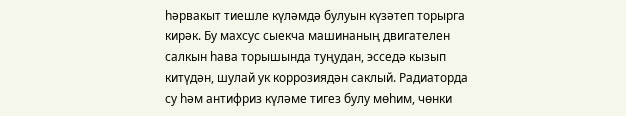һәрвакыт тиешле күләмдә булуын күзәтеп торырга кирәк. Бу махсус сыекча машинаның двигателен салкын һава торышында туңудан, эсседә кызып китүдән, шулай ук коррозиядән саклый. Радиаторда су һәм антифриз күләме тигез булу мөһим, чөнки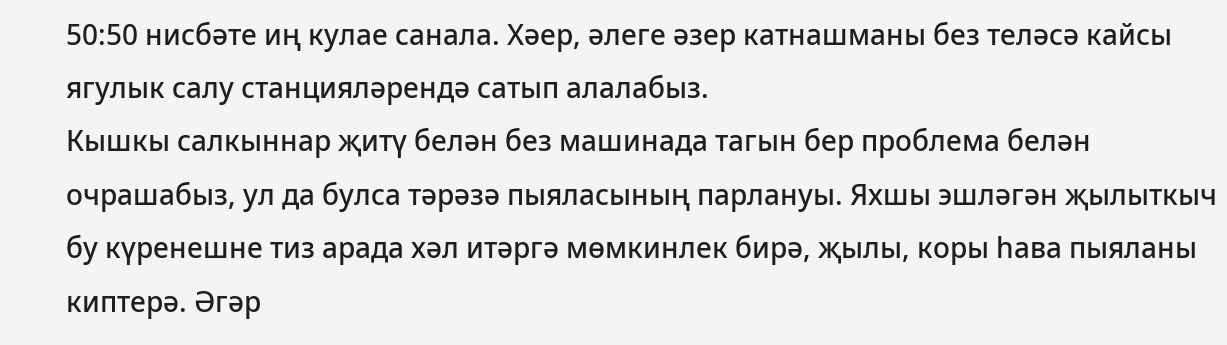50:50 нисбәте иң кулае санала. Хәер, әлеге әзер катнашманы без теләсә кайсы ягулык салу cтанцияләрендә сатып алалабыз.
Кышкы салкыннар җитү белән без машинада тагын бер проблема белән очрашабыз, ул да булса тәрәзә пыяласының парлануы. Яхшы эшләгән җылыткыч бу күренешне тиз арада хәл итәргә мөмкинлек бирә, җылы, коры һава пыяланы киптерә. Әгәр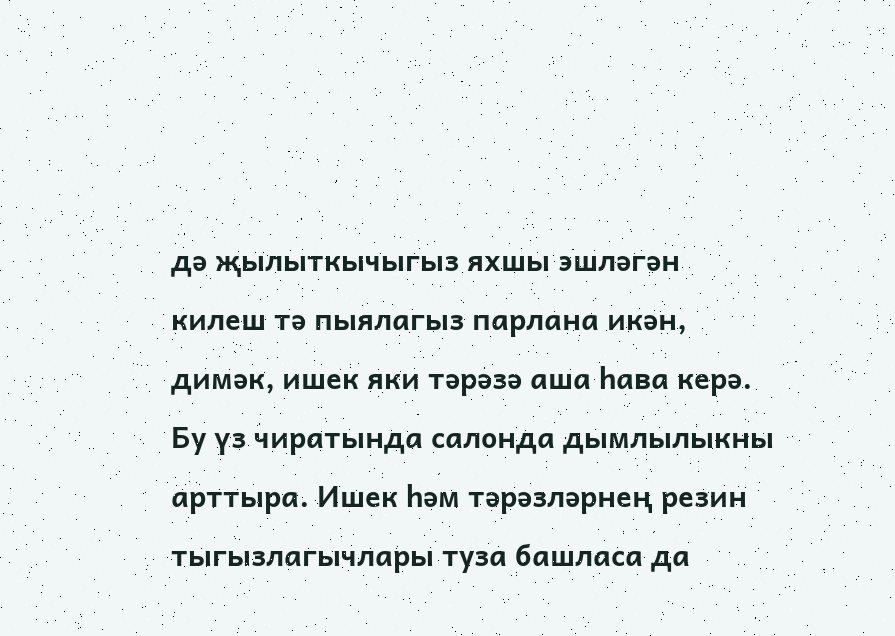дә җылыткычыгыз яхшы эшләгән килеш тә пыялагыз парлана икән, димәк, ишек яки тәрәзә аша һава керә. Бу үз чиратында салонда дымлылыкны арттыра. Ишек һәм тәрәзләрнең резин тыгызлагычлары туза башласа да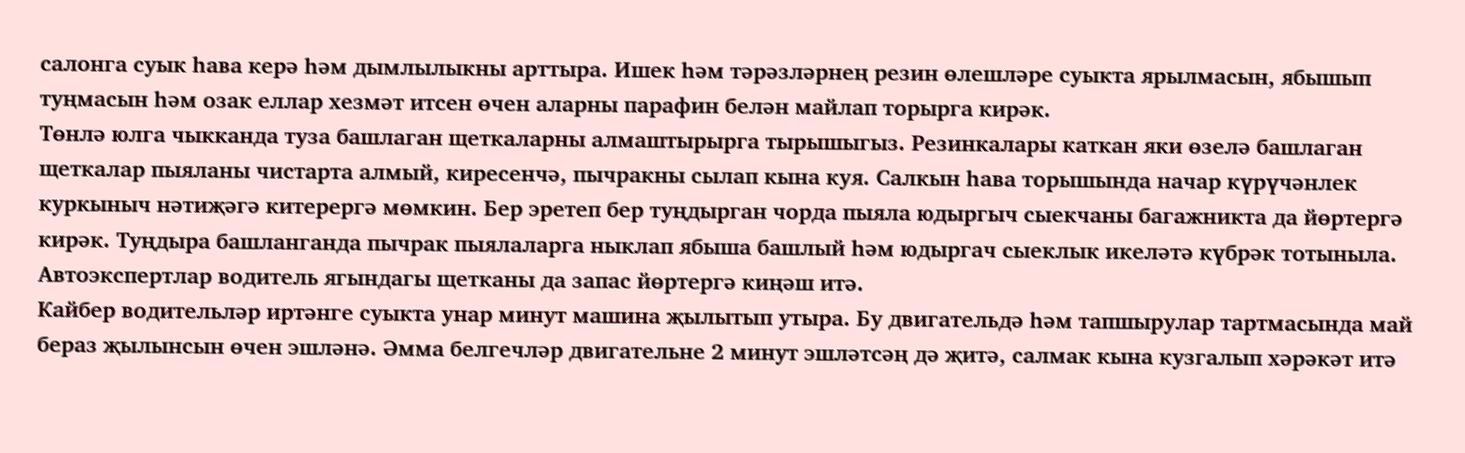салонга суык һава керә һәм дымлылыкны арттыра. Ишек һәм тәрәзләрнең резин өлешләре суыкта ярылмасын, ябышып туңмасын һәм озак еллар хезмәт итсен өчен аларны парафин белән майлап торырга кирәк.
Төнлә юлга чыкканда туза башлаган щеткаларны алмаштырырга тырышыгыз. Резинкалары каткан яки өзелә башлаган щеткалар пыяланы чистарта алмый, киресенчә, пычракны сылап кына куя. Салкын һава торышында начар күрүчәнлек куркыныч нәтиҗәгә китерергә мөмкин. Бер эретеп бер туңдырган чорда пыяла юдыргыч сыекчаны багажникта да йөртергә кирәк. Туңдыра башланганда пычрак пыялаларга ныклап ябыша башлый һәм юдыргач сыеклык икеләтә күбрәк тотыныла. Автоэкспертлар водитель ягындагы щетканы да запас йөртергә киңәш итә.
Кайбер водительләр иртәнге суыкта унар минут машина җылытып утыра. Бу двигательдә һәм тапшырулар тартмасында май бераз җылынсын өчен эшләнә. Әмма белгечләр двигательне 2 минут эшләтсәң дә җитә, салмак кына кузгалып хәрәкәт итә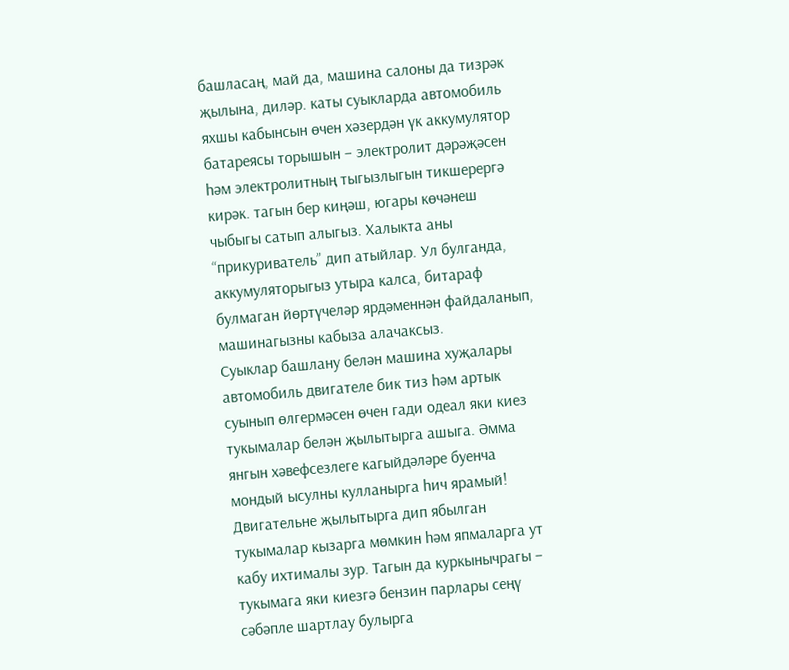башласаң, май да, машина салоны да тизрәк җылына, диләр. каты суыкларда автомобиль яхшы кабынсын өчен хәзердән үк аккумулятор батареясы торышын – электролит дәрәҗәсен һәм электролитның тыгызлыгын тикшерергә кирәк. тагын бер киңәш, югары көчәнеш чыбыгы сатып алыгыз. Халыкта аны “прикуриватель” дип атыйлар. Ул булганда, аккумуляторыгыз утыра калса, битараф булмаган йөртүчеләр ярдәменнән файдаланып, машинагызны кабыза алачаксыз.
Суыклар башлану белән машина хуҗалары автомобиль двигателе бик тиз һәм артык суынып өлгермәсен өчен гади одеал яки киез тукымалар белән җылытырга ашыга. Әмма янгын хәвефсезлеге кагыйдәләре буенча мондый ысулны кулланырга һич ярамый! Двигательне җылытырга дип ябылган тукымалар кызарга мөмкин һәм япмаларга ут кабу ихтималы зур. Тагын да куркынычрагы – тукымага яки киезгә бензин парлары сеңү сәбәпле шартлау булырга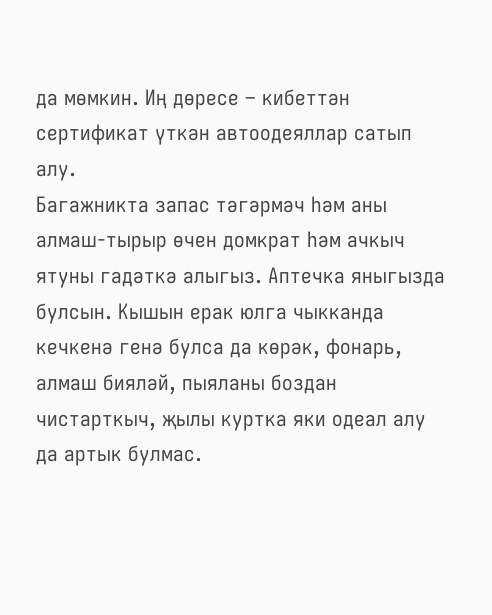да мөмкин. Иң дөресе – кибеттән сертификат үткән автоодеяллар сатып алу.
Багажникта запас тәгәрмәч һәм аны алмаш-тырыр өчен домкрат һәм ачкыч ятуны гадәткә алыгыз. Аптечка яныгызда булсын. Кышын ерак юлга чыкканда кечкенә генә булса да көрәк, фонарь, алмаш бияләй, пыяланы боздан чистарткыч, җылы куртка яки одеал алу да артык булмас.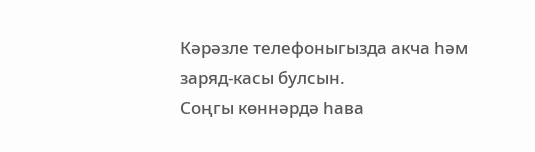Кәрәзле телефоныгызда акча һәм заряд-касы булсын.
Соңгы көннәрдә һава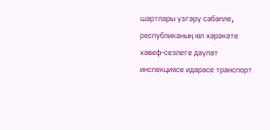шартлары үзгәрү сәбәпле, республиканың юл хәрәкәте хәвеф-сезлеге дәүләт инспекциясе идарәсе транспорт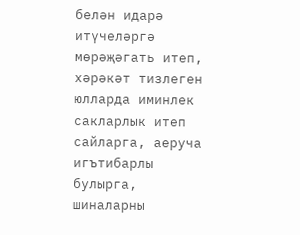белән идарә итүчеләргә мөрәҗәгать итеп, хәрәкәт тизлеген юлларда иминлек сакларлык итеп сайларга, аеруча игътибарлы булырга, шиналарны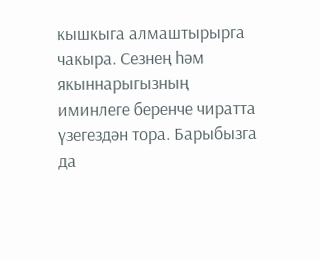кышкыга алмаштырырга чакыра. Сезнең һәм якыннарыгызның иминлеге беренче чиратта үзегездән тора. Барыбызга да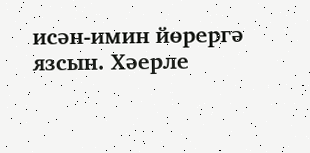исән-имин йөрергә язсын. Хәерле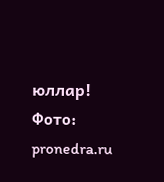юллар!
Фото: pronedra.ru